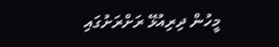މީހުން ދިރިއުޅޭ ރަށްރަށުގައި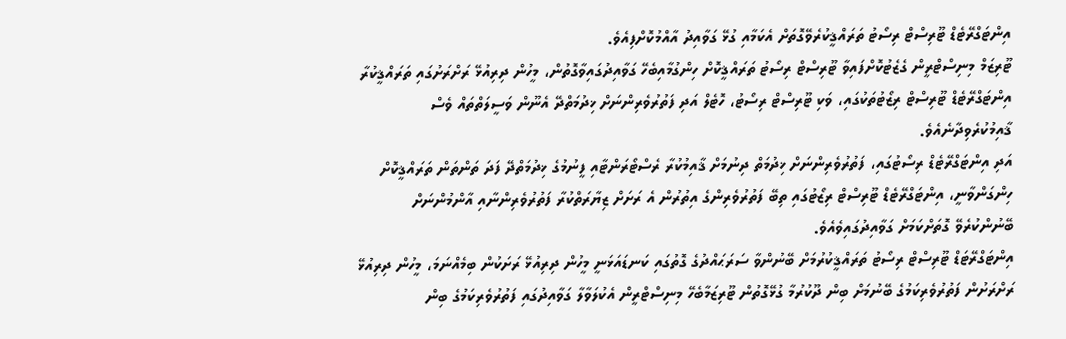އިންޓަގްރޭޓެޑް ޓޫރިސްޓް ރިސޯޓު ތަރައްޤީކުރެވޭގޮތަށް އެކަމާއި ގުޅޭ ގަވާއިދު އާއްމުކޮށްފިއެވެ.
ޓޫރިޒަމް މިނިސްޓްރީން ގެޒެޓުކޮށްފައިވާ ޓޫރިސްޓް ރިސޯޓު ތަރައްޤީކޮށް ހިންގުމާއިބެހޭ ގަވާއިދުގައިވާގޮތުން، މީހުން ދިރިއުޅޭ ރަށްރަށުގައި ތަރައްޤީކުރާ އިންޓަގްރޭޓެޑް ޓޫރިސްޓް ރިޒޯޓުތަކުގައި، ވަކި ޓޫރިސްޓް ރިސޯޓު، ހޮޓެލް އަދި ފަތުރުވެރިންނަށް ޚިދުމަތްދޭ އެނޫން ވަސީލަތްތައް ވެސް ޤާއިމުކުރެވިދާނެއެވެ.
އަދި އިންޓަގްރޭޓެޑް ރިސޯޓުގައި، ފަތުރުވެރިންނަށް ޚިދުމަތް ދިނުމަށް ޤާއިމުކުރާ ރެސްޓޯރަންޓާއި ފީނުމުގެ ޚިދުމަތްދޭ ފަދަ ތަންތަން ތަރައްޤީކޮށް ހިންގަންވާނީ، އިންޓަގްރޭޓެޑް ޓޫރިސްޓް ރިޒޯޓުގައި ތިބޭ ފަތުރުވެރިންގެ އިތުރުން އެ ރަށަށް ޒިޔާރަތްކުރާ ފަތުރުވެރިންނާއި އާންމުންނަށް ބޭނުންކުރެވޭ ގޮތަށްކަމަށް ގަވާއިދުގައިވެއެވެ.
އިންޓަގްރޭޓަޑް ޓޫރިސްޓް ރިސޯޓު ތަރައްޤީކުރުމަށް ބޭނުންވާ ސަރަޙައްދުގެ ގޮތުގައި ކަނޑައަޅަނީ މީހުން ދިރިއުޅޭ ރަށަކުން ބިމެއްނަމަ، މީހުން ދިރިއުޅޭ ރަށްރަށުން ފަތުރުވެރިކަމުގެ ބޭނުމަށް ބިން ދޫކުރުމާ ގުޅޭގޮތުން ޓޫރިޒަމާބެހޭ މިނިސްޓްރީން އެކުލަވާލާ ގަވާއިދުގައި ފަތުރުވެރިކަމުގެ ބިން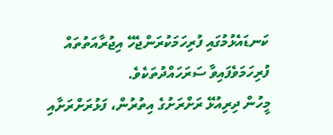ކަނޑައެޅުމުގައި ފުރިހަމަކުރަންޖެހޭ އިޖުރާއަތުތައް ފުރިހަމަވެފައިވާ ސަރަހައްދުތަކެވެ.
މީހުން ދިރިއުޅޭ ރަށްރަށުގެ އިތުރުން، ފަޅުރަށްރަށާއި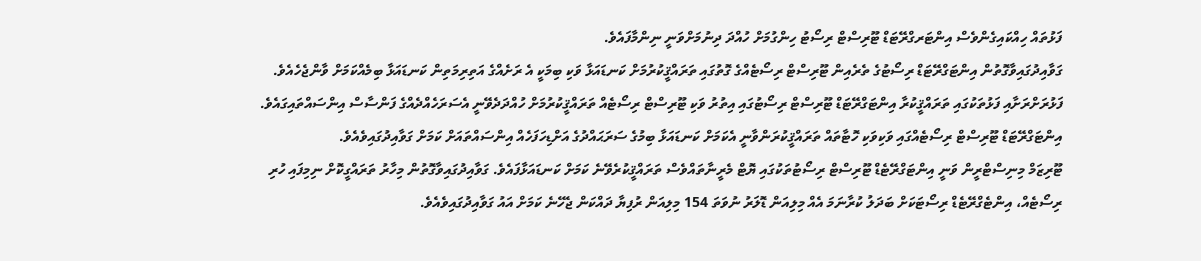ފަޅުތައް ހިއްކައިގެންވެސް އިންޓަރގްރޭޓަޑް ޓޫރިސްޓް ރިސޯޓު ހިންގުމަށް ހުއްދަ ދިނުމަށްވަނީ ނިންމާފައެވެ.
ގަވާއިދުގައިވާގޮތުން އިންޓަގްރޭޓަޑް ރިސޯޓުގެ ތެރެއިން ޓޫރިސްޓް ރިސޯޓެއްގެ ގޮތުގައި ތަރައްޤީކުރުމަށް ކަނޑައަޅާ ވަކި ބިމަކީ އެ ރަށެއްގެ އަތިރިމަތިން ކަނޑައަޅާ ބިމެއްކަމަށް ވާންޖެހެއެވެ. ފަޅުރަށްރަށާއި ފަޅުތަކުގައި ތަރައްޤީކުރާ އިންޓަގްރޭޓަޑް ޓޫރިސްޓް ރިސޯޓުގައި އިތުރު ވަކި ޓޫރިސްޓް ރިސޯޓެއް ތަރައްޤީކުރުމަށް ހުއްދަދެވޭނީ އެސަރަހެއްދެއްގެ ފަންސާސް އިންސައްތައިގައެވެ.
އިންޓަގްރޭޓަޑް ޓޫރިސްޓް ރިސޯޓެއްގައި ވަކިވަކި ހޮޓާތައް ތަރައްޤީކުރަންވާނީ އެކަމަށް ކަނޑައަޅާ ބިމުގެ ސަރަޙައްދުގެ އަށްޑިހަފަހެއް އިންސައްތައަށް ކަމަށް ގަވާއިދުގައިވެއެވެ.
ޓޫރިޒަމް މިނިސްޓްރީން ވަނީ އިންޓަގްރޭޓެޑް ޓޫރިސްޓް ރިސޯޓުތަކުގައި ޔޮޓް މެރީނާތައްވެސް ތަރައްޤީކުރެވޭނެ ކަމަށް ކަނޑައަޅާފައެވެ. ގަވާއިދުގައިވާގޮތުން މިހާރު ތަރައްގީކޮށް ނިމިފައި ހުރި ރިސޯޓެއް، އިންޓެގްރޭޓެޑް ރިސޯޓަކަށް ބަދަލު ކުރާނަމަ އެއް މިލިއަން ޑޮލަރު ނުވަތަ 154 މިލިއަން ރުފިޔާ ދައްކަން ޖެހޭނެ ކަމަށް އައު ގަވާއިދުގައިވެއެވެ.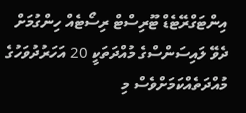އިންޓަގްރޭޓެޑް ޓޫރިސްޓް ރިސޯޓެއް ހިންގުމަށް ދެވޭ ލައިސަންސްގެ މުއްދަތަކީ 20 އަހަރުދުވަހުގެ މުއްދަތެއްކަމަށްވެސް މި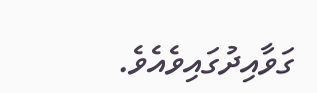ގަވާއިދުގައިވެއެވެ.